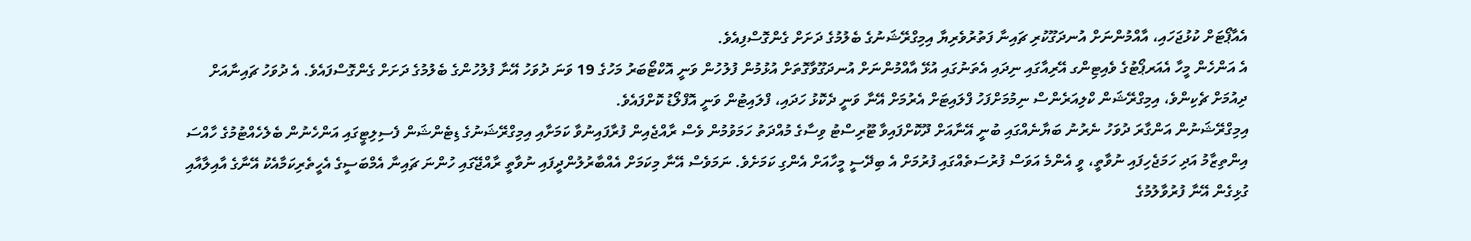އެއާޕޯޓަށް ކުޅުޖަހައި، އާއްމުންނަށް އުނދަގޫކުރި ޗައިނާ ފަތުރުވެރިޔާ އިމިގްރޭޝަނުގެ ބެލުމުގެ ދަށަށް ގެންގޮސްފިއެވެ.
އެ އަންހެން މީހާ އެއަރޕޯޓުގެ ވެއިޓިންގ އޭރިއާގައި ނިދައި އެތަނުގައި އުޅޭ އާއްމުންނަށް އުނދަގޫވާގޮތަށް އުޅުމުން ފުލުހުން ވަނީ އޮކްޓޯބަރު މަހުގެ 19 ވަނަ ދުވަހު އޭނާ ފުލުހުންގެ ބެލުމުގެ ދަށަށް ގެންގޮސްފައެވެ. އެ ދުވަހު ޗައިނާއަށް ދިއުމަށް ޗެކިންވެ، އިމިގްރޭޝަން ކްލިއަރެންސް ނިމުމަށްފަހު ފްލައިޓަށް އެރުމަށް އޭނާ ވަނީ ދެކޮޅު ހަދައި، ފްލައިޓުން ވަނީ އޮފްލޯޑު ކޮށްފައެވެ.
އިމިގްރޭޝަނުން އަންގާރަ ދުވަހު ނެރުނު ބަޔާނެއްގައި ބުނީ އޭނާއަށް ދޫކޮށްފައިވާ ޓޫރިސްޓު ވިސާގެ މުއްދަތު ހަމަވުމުން ވެސް ރާއްޖެއިން ފުރާފައިނުވާ ކަމަށާއި އިމިގްރޭޝަނުގެ ޑިޓެންޝަން ފެސިލިޓީގައި އަންހެނުން ބެލެހެއްޓުމުގެ ހާއްސަ އިންތިޒާމު އަދި ހަމަޖެހިފައި ނުވާތީ، ވީ އެންމެ އަވަސް ފުރުސަތެއްގައި ފުރުމަށް އެ ބިދޭސީ މީހާއަށް އެންގި ކަމަށެވެ. ނަމަވެސް އޭނާ މިކަމަށް އެއްބާރުލުންދީފައި ނުވާތީ ރާއްޖޭގައި ހުންނަ ޗައިނާ އެމްބަސީގެ އެހީތެރިކަމާއެކު އޭނާގެ އާއިލާއާއި ގުޅިގެން އޭނާ ފުރުވާލުމުގެ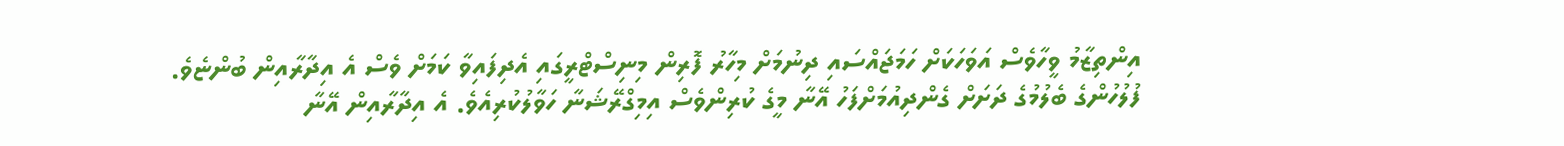އިންތިޒާމު ވީހާވެސް އަވަހަކަށް ހަމަޖައްސައި ދިނުމަށް މިހާރު ފޮރިން މިނިސްޓްރީގައި އެދިފައިވާ ކަމަށް ވެސް އެ އިދާރާއިން ބުންޏެވެ.
ފުލުހުންގެ ބެލުމުގެ ދަށަށް ގެންދިއުމަށްފަހު އޭނާ މީގެ ކުރިންވެސް އިމިގްރޭޝަނާ ހަވާލުކުރިއެވެ. އެ އިދާރާއިން އޭނާ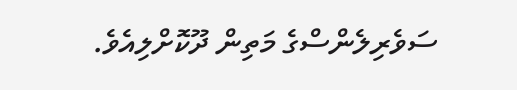ސަވެރިލެންސްގެ މަތިން ދޫކޮށްލިއެވެ.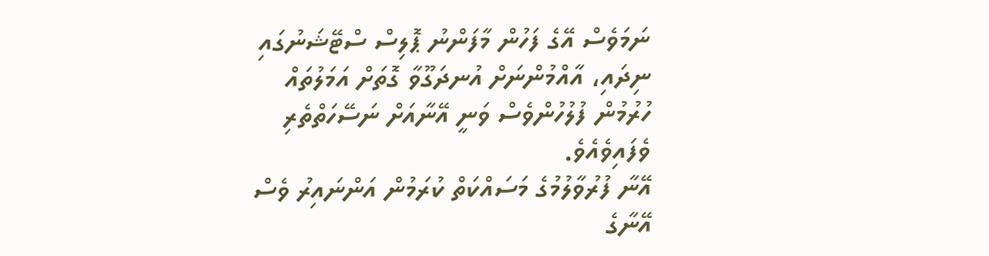ނަމަވެސް އޭގެ ފަހުން މާފަންނު ޕޮލިސް ސްޓޭޝަނުގައި ނިދައި، އާއްމުންނަށް އުނދަގޫވާ ގޮތަށް އަމަލުތައް ހުރުމުން ފުލުހުންވެސް ވަނީ އޭނާއަށް ނަސޭހަތްތެރި ވެފައިވެއެވެ.
އޭނާ ފުރުވާލުމުގެ މަސައްކަތް ކުރަމުން އަންނައިރު ވެސް އޭނާގެ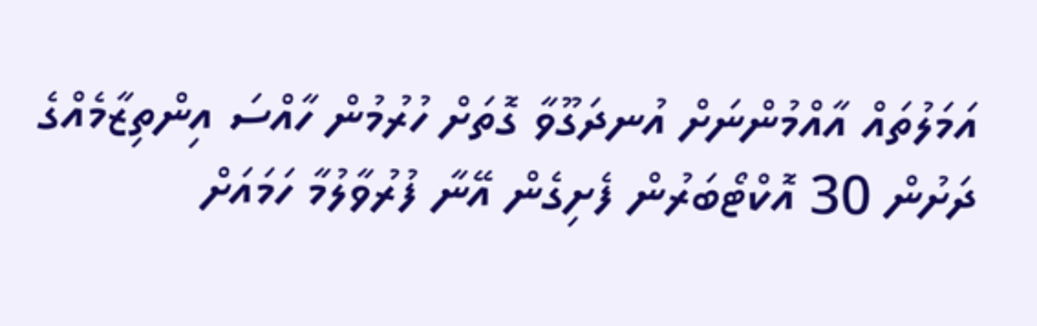އަމަލުތައް އާއްމުންނަށް އުނދަގޫވާ ގޮތަށް ހުރުމުން ހާއްސަ އިންތިޒާމެއްގެ ދަށުން 30 އޮކްޓޯބަރުން ފެށިގެން އޭނާ ފުރުވާލުމާ ހަމައަށް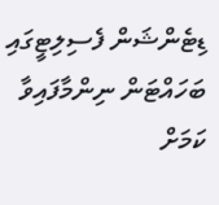ޑިޓެންޝަން ފެސިލިޓީގައި ބަހައްޓަން ނިންމާފައިވާ ކަމަށް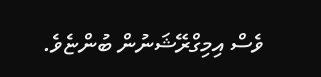ވެސް އިމިގްރޭޝަނުން ބުންޏެވެ.